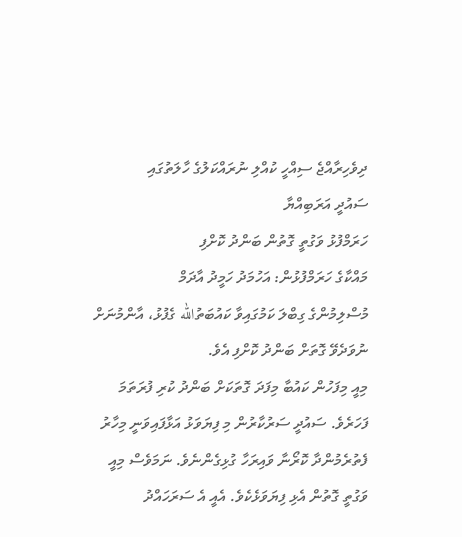ދިވެހިރާއްޖެ ސިއްހީ ކުއްލި ނުރައްކަލުގެ ހާލަތުގައި
ސައުދީ އަރަބިއްޔާ
ހަރަމްފުޅު ވަގުތީ ގޮތުން ބަންދު ކޮށްފި
މައްކާގެ ހަރަމްފުޅުން: އަހުމަދު ހަމީދު އާދަމް
މުސްލިމުންގެ ގިބްލަ ކަމުގައިވާ ކައުބަތުالله ގެފުޅު، އާންމުނަށް ނުވަދެވޭ ގޮތަށް ބަންދު ކޮށްފި އެވެ.
މިއީ މިފަހުން ކައުބާ މިފަދަ ގޮތަކަށް ބަންދު ކުރި ފުރަތަމަ ފަހަރެވެ. ސައުދީ ސަރުކާރުން މި ފިޔަވަޅު އަޅާފައިވަނީ މިހާރު ފެތުރެމުންދާ ކޮރޯނާ ވައިރަހާ ގުޅިގެންނެވެ. ނަމަވެސް މިއީ ވަގުތީ ގޮތުން އެޅި ފިޔަވަޅެކެވެ. އެއީ އެ ސަރަހައްދު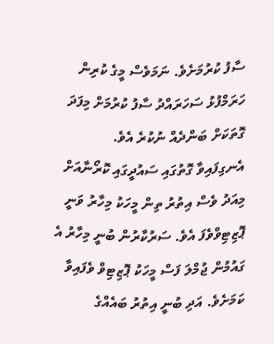ސާފު ކުރުމަށެވެ. ނަމަވެސް މީގެ ކުރިން ހަރަމްފުޅު ސަހަރައްދު ސާފު ކުރުމަށް މިފަދަ ގޮތަކަށް ބަންދެއް ނުކުރެ އެވެ.
އެނގިފައިވާ ގޮތުގައި ސައުދީގައި ކޮރޯނާއަށް މިއަދު ވެސް އިތުރު ތިން މީހަކު މިހާރު ވަނީ ޕޮޒިޓިވްވެފަ އެވެ. ސަރުކާރުން ބުނީ މިހާރު އެ ގައުމުން ޖުމްލަ ފަސް މީހަކު ޕޮޒިޓިވް ވެފައިވާ ކަމަށެވެ. އަދި ބުނީ އިތުރު ބައެއްގެ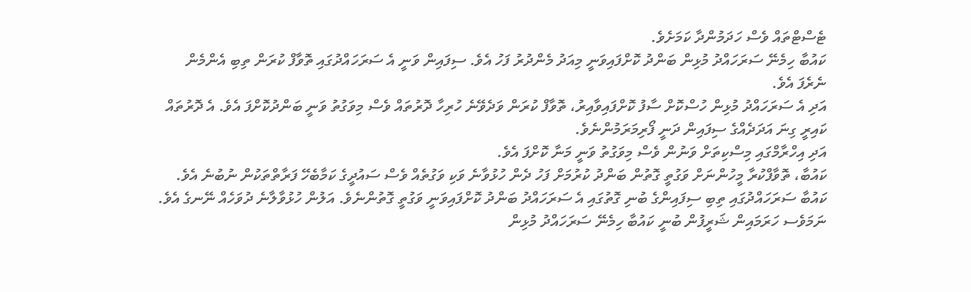ޓެސްޓްތައް ވެސް ހަދަމުންދާ ކަމަށެވެ.
ކައުބާ ހިމެނޭ ސަރަހައްދު މުޅިން ބަންދު ކޮށްފައިވަނީ މިއަދު މެންދުރު ފަހު އެވެ. ސިފައިން ވަނީ އެ ސަރަހައްދުގައި ތޮވާފް ކުރަން ތިބި އެންމެން ނެރެފަ އެވެ.
އަދި އެ ސަރަހައްދު މުޅިން ހުސްކޮށް ސާފު ކޮށްފައިވާއިރު، ތޮވާފް ކުރަން ވަދެވޭނެ ހުރިހާ ދޮރުތައް ވެސް މިވަގުތު ވަނީ ބަންދުކޮށްފަ އެވެ. އެ ދޮރުތައް ކައިރީ ގިނަ އަދަދެއްގެ ސިފައިން ދަނީ ފޯރިމަރަމުންނެވެ.
އަދި އިހްރާމްގައި މިސްކިތަށް ވަނުން ވެސް މިވަގުތު ވަނީ މަނާ ކޮށްފަ އެވެ.
ކައުބާ، ތޮވާފްކުރާ މީހުންނަށް ވަގުތީ ގޮތުން ބަންދު ކުރުމަށް ފަހު ދެން ހުޅުވާނެ ވަކި ވަގުތެއް ވެސް ސައުދީގެ ކަމާބެހޭ ފަރާތްތަކުން ނުބުނެ އެވެ. ކައުބާ ސަރަހައްދުގައި ތިބި ސިފައިންގެ ބުނި ގޮތުގައި އެ ސަރަހައްދު ބަންދު ކޮށްފައިވަނީ ވަގުތީ ގޮތުންނެވެ. އަލުން ހުޅުވާލާނެ ދުވަހެއް ނޭނގެ އެވެ.
ނަމަވެސ ހަރަމައިން ޝަރީފުން ބުނީ ކައުބާ ހިމެނޭ ސަރަހައްދު މުޅިން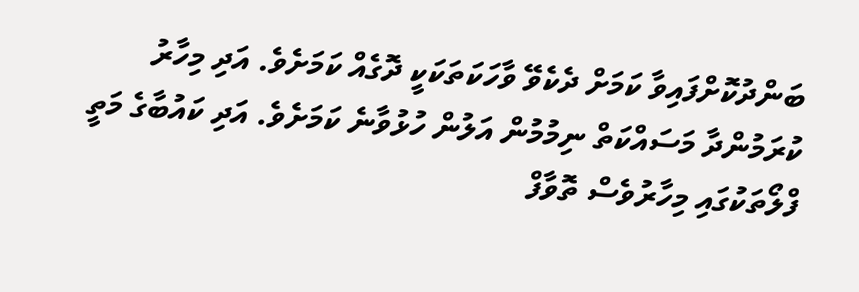ބަންދުކޮށްފައިވާ ކަމަށް ދެކެވޭ ވާހަކަތަކަކީ ދޮގެއް ކަމަށެވެ. އަދި މިހާރު ކުރަމުންދާ މަސައްކަތް ނިމުމުން އަލުން ހުޅުވާނެ ކަމަށެވެ. އަދި ކައުބާގެ މަތީ ފްލޯތަކުގައި މިހާރުވެސް ތޮވާފް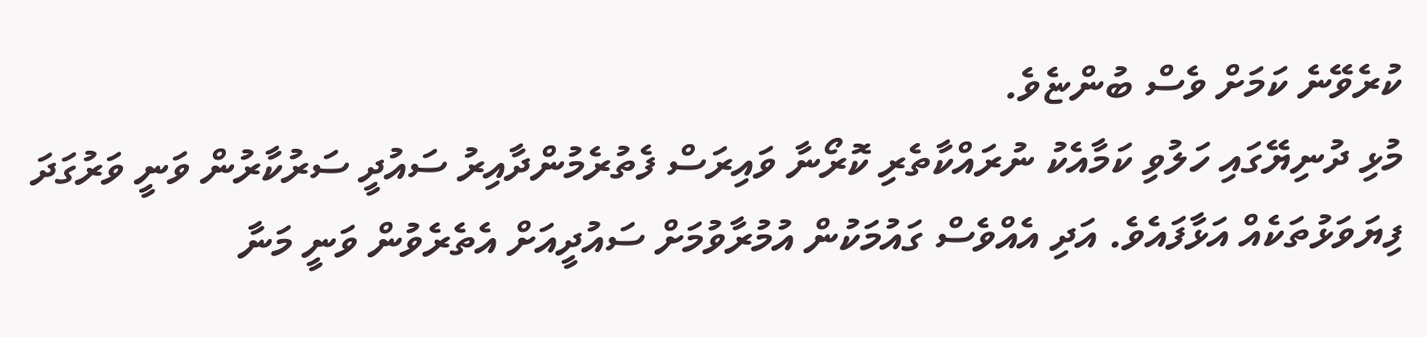ކުރެވޭނެ ކަމަށް ވެސް ބުންޏެވެ.
މުޅި ދުނިޔޭގައި ހަލުވި ކަމާއެކު ނުރައްކާތެރި ކޮރޯނާ ވައިރަސް ފެތުރެމުންދާއިރު ސައުދީ ސަރުކާރުން ވަނީ ވަރުގަދަ ފިޔަވަޅުތަކެއް އަޅާފައެވެ. އަދި އެއްވެސް ގައުމަކުން އުމުރާވުމަށް ސައުދީއަށް އެތެރެވުން ވަނީ މަނާ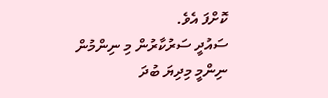ކޮށްފަ އެވެ.
ސައުދީ ސަރުކާރުން މި ނިންމުން ނިންމީ މިދިޔަ ބުދަ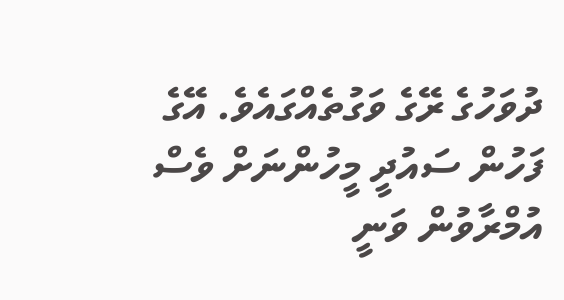ދުވަހުގެ ރޭގެ ވަގުތެއްގައެވެ. އޭގެ ފަހުން ސައުދީ މީހުންނަށް ވެސް އުމްރާވުން ވަނީ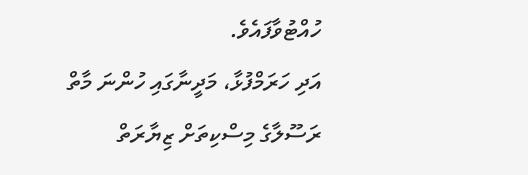ހުއްޓުވާފައެވެ.
އަދި ހަރަމްފުޅާ، މަދީނާގައި ހުންނަ މާތް ރަސޫލާގެ މިސްކިތަށް ޒިޔާރަތް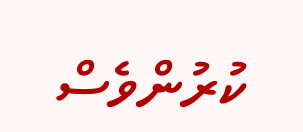ކުރުންވެސް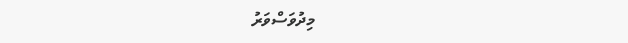މިދުވަސްވަރު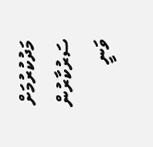މަދުކުރުމަށް ސަރުކާރުން ވަނީ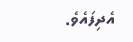އެދިފައެވެ.